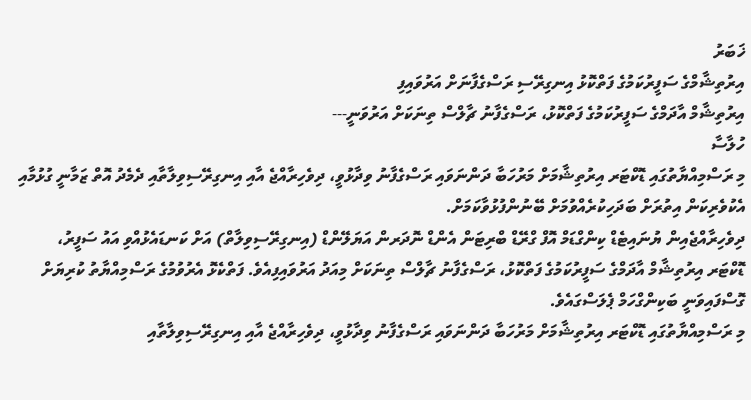ޚަބަރު
އިރުތިޝާމްގެ ސަފީރުކަމުގެ ފަތްކޮޅު އިނގިރޭސި ރަސްގެފާނަށް އަރުވައިފި
އިރުތިޝާމް އާދަމްގެ ސަފީރުކަމުގެ ފަތްކޮޅު، ރަސްގެފާނު ޗާލްސް ތިނަކަށް އަރުވަނީ---
ހުލާސާ
މި ރަސްމިއްޔާތުގައި ޑޮކްޓަރ އިރުތިޝާމަށް މަރުހަބާ ދަންނަވައި ރަސްގެފާނު ވިދާޅުވީ، ދިވެހިރާއްޖެ އާއި އިނގިރޭސިވިލާތާއި ދެމެދު އޮތް ޒަމާނީ ގުޅުމާއި އެކުވެރިކަން އިތުރަށް ބަދަހިކުރެއްވުމަށް ބޭނުންފުޅުވާކަމަށް.
ދިވެހިރާއްޖެއިން ޔުނައިޓެޑް ކިންގްޑަމް އޮފް ގްރޭޑް ބްރިޓަން އެންޑް ނޮދަރން އަޔަލޭންޑް (އިނގިރޭސިވިލާތް) އަށް ކަނޑައެޅުއްވި އައު ސަފީރު، ޑޮކްޓަރ އިރުތިޝާމް އާދަމްގެ ސަފީރުކަމުގެ ފަތްކޮޅު، ރަސްގެފާނު ޗާލްސް ތިނަކަށް މިއަދު އަރުވައިފިއެވެ. ފަތްކެޅޮ އެރުވުމުގެ ރަސްމިއްޔާތު ކުރިޔަށް ގޮސްފައިވަނީ ބަކިންގްހަމް ޕެލަސްގައެވެ.
މި ރަސްމިއްޔާތުގައި ޑޮކްޓަރ އިރުތިޝާމަށް މަރުހަބާ ދަންނަވައި ރަސްގެފާނު ވިދާޅުވީ، ދިވެހިރާއްޖެ އާއި އިނގިރޭސިވިލާތާއި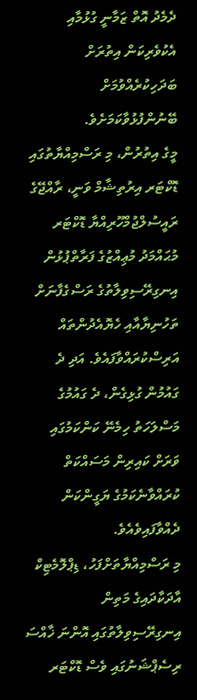ދެމެދު އޮތް ޒަމާނީ ގުޅުމާއި އެކުވެރިކަން އިތުރަށް ބަދަހިކުރެއްވުމަށް ބޭނުންފުޅުވާކަމަށެވެ.
މީގެ އިތުރުން، މި ރަސްމިއްޔާތުގައި ޑޮކްޓަރ އިރުތިޝާމް ވަނީ، ރާއްޖޭގެ ރައީސުލްޖުމްހޫރިއްޔާ ޑޮކްޓަރ މުޙައްމަދު މުޢިއްޒުގެ ފަރާތްޕުޅުން އިނގިރޭސިވިލާތުގެ ރަސްގެފާނަށް ތަހުނިޔާއާއި ހެޔޮއެދުންތައް އަރިސްކުރައްވާފައެވެ. އަދި ދެ ގައުމުން ގުޅިގެން، ދެ ގައުމުގެ މަސްލަހަތު ހިމެނޭ ކަންކަމުގައި ވަރަށް ކައިރިން މަސައްކަތް ކުރައްވާނެކަމުގެ ޔަގީންކަން ދެއްވާފައިވެއެވެ.
މި ރަސްމިއްޔާތަށްފަހު، ޑިޕްލޮމެޓިކް އާދަކާދައިގެ މަތިން އިނގިރޭސިވިލާތުގައި އޮންނަ ޚާއްސަ ރިސެޕްޝަނުގައި ވެސް ޑޮކްޓަރ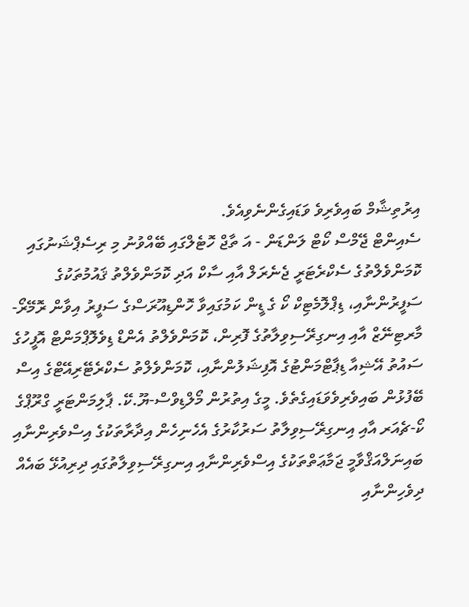އިރުތިޝާމް ބައިވެރިވެ ވަޑައިގެންނެވިއެވެ.
ސެއިންޓް ޖޭމްސް ކޯޓް ލަންޑަން - އަ ތާޖް ހޮޓެލްގައި ބޭއްވުނު މި ރިސެޕްޝަނުގައި ކޮމަންވެލްތުގެ ސެކްރެޓަރީ ޖެނެރަލް އާއި ސާކް އަދި ކޮމަންވެލްތު ޤައުމުތަކުގެ ސަފީރުންނާއި، ޑިޕްލޮމެޓިކް ކޯ ގެ ޑީން ކަމުގައިވާ ހޮންޑިއޫރަސްގެ ސަފީރު އިވާން ރޮމޭރޯ-މާރޓިނޭޒް އާއި އިނގިރޭސިވިލާތުގެ ފޮރިން، ކޮމަންވެލްތު އެންޑް ޑިވެލޮޕްމަންޓް އޮފީހުގެ ސައުތު އޭޝިއާ ޑިޕާޓްމަންޓުގެ އޮފިޝަލުންނާއި، ކޮމަންވެލްތު ސެކްރެޓޭރިއޭޓްގެ އިސް ބޭފުޅުން ބައިވެރިވެވަޑައިގެތެވެ. މީގެ އިތުރުން މޯލްޑިވްސް-ޔޫ.ކޭ. ޕާލިމަންޓަރީ ގްރޫޕްގެ ކޯ-ޗެއަރ އާއި އިނގިރޭސިވިލާތު ސަރުކާރުގެ އެހެނިހެން އިދާރާތަކުގެ އިސްވެރިންނާއި ބައިނަލްއަޤްވާމީ ޖަމާޢަތްތަކުގެ އިސްވެރިންނާއި އިނގިރޭސިވިލާތުގައި ދިރިއުޅޭ ބައެއް ދިވެހިންނާއި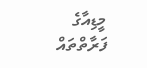މީޑިއާގެ ފަރާތްތައް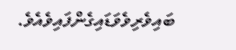ބައިވެރިވެވަޑައިގެންފައިވެއެވެ.